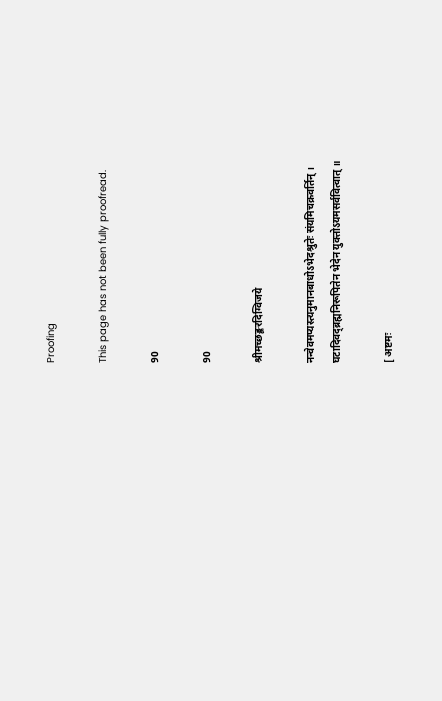Proofing

This page has not been fully proofread.

90

90

श्रीमच्छङ्करदिग्विजये

नन्वेवमप्यस्त्यनुमानबाधोऽभेदश्रुतेः संयमिचक्रवर्तिन् ।
घटादिवद्ब्रह्मनिरूपितेन भेदेन युक्तोऽयमसर्ववित्वात् ॥

[ अष्टमः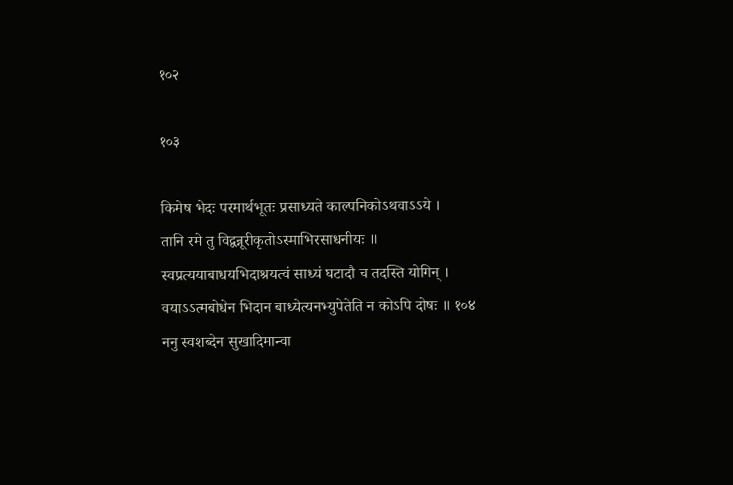१०२

१०३

किमेष भेदः परमार्थभूतः प्रसाध्यते काल्पनिकोऽथवाऽऽये ।
तानि रमे तु विद्वन्नूरीकृतोऽस्माभिरसाधनीयः ॥
स्वप्रत्ययाबाधयभिदाश्रयत्वं साध्यं घटादौ च तदस्ति योगिन् ।
वयाऽऽत्मबोधेन भिदान बाध्येत्यनभ्युपेतेति न कोऽपि दोषः ॥ १०४
ननु स्वशब्देन सुखादिमान्वा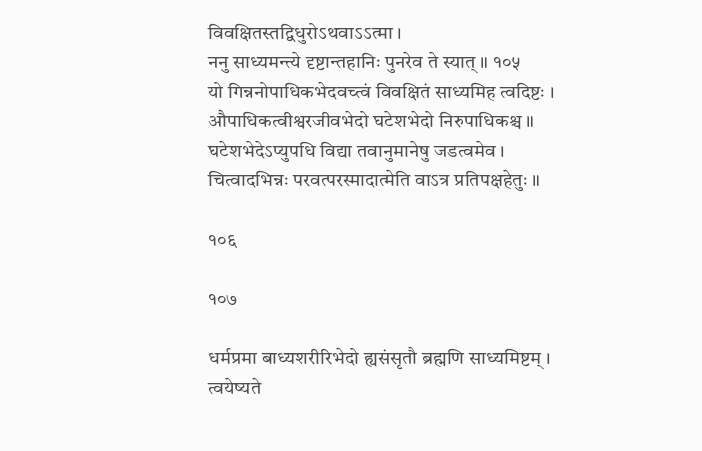विवक्षितस्तद्विधुरोऽथवाऽऽत्मा ।
ननु साध्यमन्त्ये दृष्टान्तहानिः पुनरेव ते स्यात् ॥ १०५
यो गिन्ननोपाधिकभेदवच्त्वं विवक्षितं साध्यमिह त्वदिष्टः ।
औपाधिकत्वीश्वरजीवभेदो घटेशभेदो निरुपाधिकश्च ॥
घटेशभेदेऽप्युपधि विद्या तवानुमानेषु जडत्वमेव ।
चित्वादभिन्नः परवत्परस्मादात्मेति वाऽत्र प्रतिपक्षहेतुः ॥

१०६

१०७

धर्मप्रमा बाध्यशरीरिभेदो ह्यसंसृतौ ब्रह्मणि साध्यमिष्टम् ।
त्वयेष्यते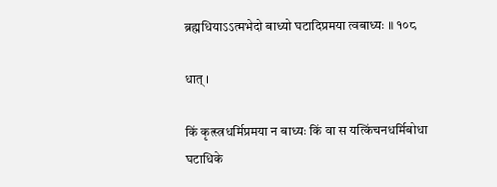ब्रह्मधियाऽऽत्मभेदो बाध्यो घटादिप्रमया त्वबाध्यः ॥ १०८

धात् ।

किं कृत्स्त्रधर्मिप्रमया न बाध्यः किं वा स यत्किंचनधर्मिबोधा
घटाधिके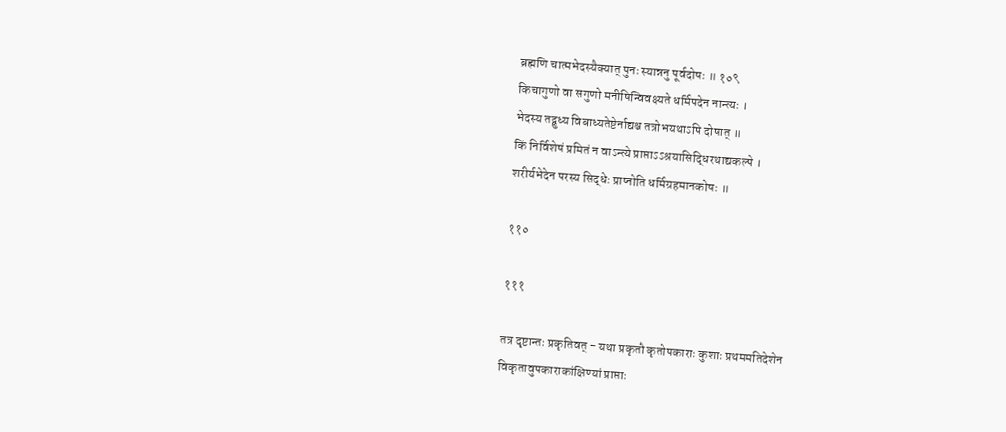ब्रह्मणि चात्मभेदस्यैक्यात् पुनः स्यान्ननु पूर्वदोषः ॥ १०९
किचागुणो वा सगुणो मनीषिन्विवक्ष्यते धर्मिपदेन नान्त्यः ।
भेदस्य तद्बुध्य विबाध्यतेष्टेर्नाद्यश्च तत्रोभयथाऽपि दोषात् ॥
किं निर्विशेषं प्रमितं न वाऽन्त्ये प्राप्ताऽऽश्रयासिद्धिरथाद्यकल्पे ।
शरीर्यभेदेन परस्य सिद्धेः प्राप्नोति धर्मिग्रहमानकोषः ॥

११०

१११

तत्र दृष्टान्तः प्रकृतिवत् - यथा प्रकृतौ कृतोपकाराः कुशाः प्रथममतिदेशेन
विकृतावुपकाराकांक्षिण्यां प्राप्ताः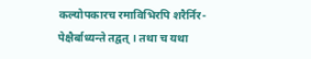कल्योपकारच रमाविभिरपि शरैर्निर-
पेक्षैर्बाध्यन्ते तद्वत् । तथा च यथा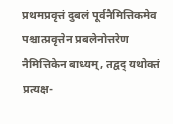प्रथमप्रवृत्तं दुबलं पूर्वनैमित्तिकमेव
पश्चात्प्रवृत्तेन प्रबलेनोत्तरेण नैमित्तिकेन बाध्यम्, तद्वद् यथोक्तं प्रत्यक्ष-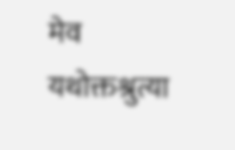मेव यथोक्तश्रुत्या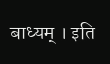बाध्यम् । इति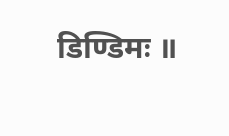डिण्डिमः ॥